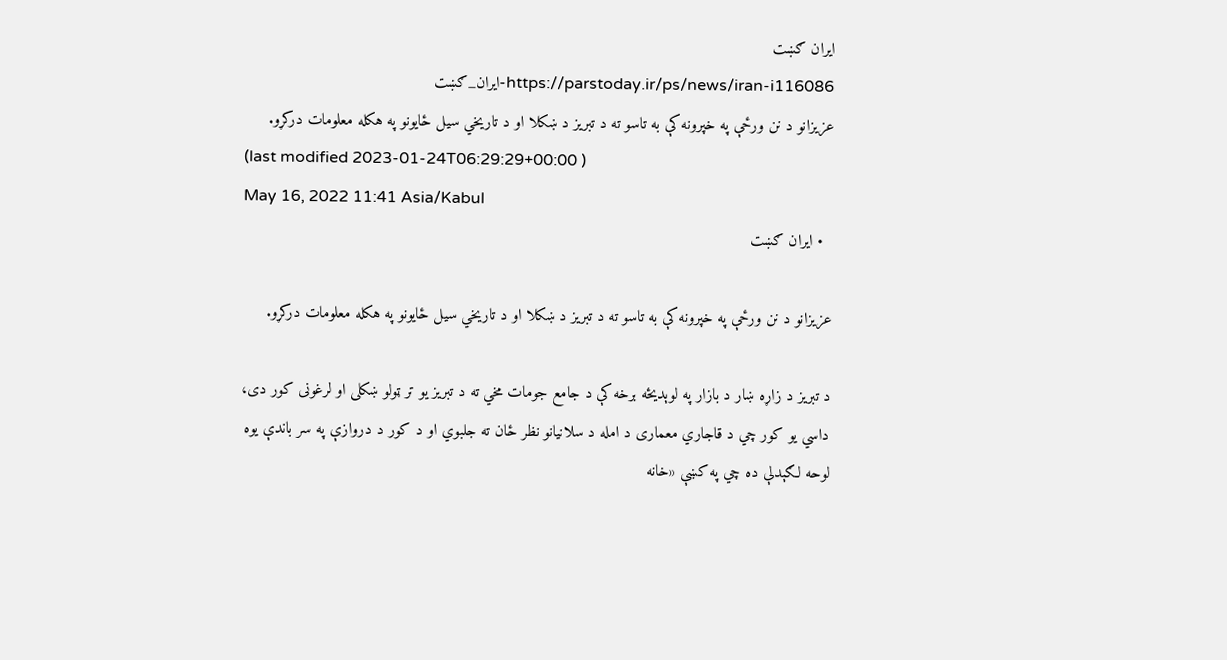ایران ګښت
https://parstoday.ir/ps/news/iran-i116086-ایران_ګښت
عزیزانو د نن ورځې په خپرونه کې به تاسو ته د تبریز د ښکلا او د تاریخي سیل ځایونو په هکله معلومات درکړو.
(last modified 2023-01-24T06:29:29+00:00 )
May 16, 2022 11:41 Asia/Kabul
  • ایران ګښت

عزیزانو د نن ورځې په خپرونه کې به تاسو ته د تبریز د ښکلا او د تاریخي سیل ځایونو په هکله معلومات درکړو.

د تبریز د زاړه ښار د بازار په لوېدیځه برخه کې د جامع جومات مخي ته د تبریز یو تر ټولو ښکلی او لرغونی کور دی، داسي یو کور چي د قاجاري معماری د امله د سلانیانو نظر ځان ته جلبوي او د کور د دروازې په سر باندې یوه لوحه لګېدلې ده چي په کښې «خانه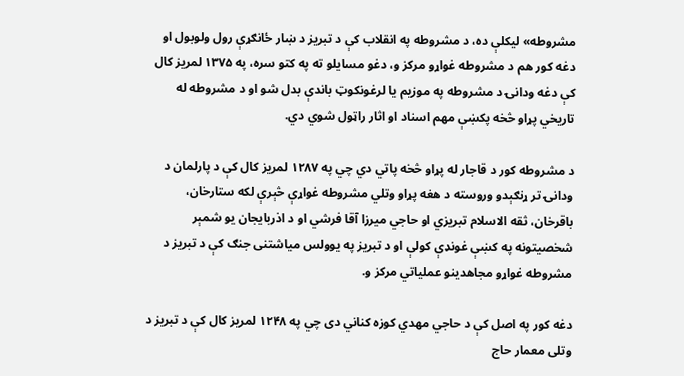مشروطه» لیکلې ده، د مشروطه په انقلاب کې د تبریز د ښار ځانګړې رول ولوبول او دغه کور هم د مشروطه غواړو مرکز و، دغو مسایلو ته په کتو سره، په ۱۳۷۵ لمریز کال کې دغه ودانۍ د مشروطه په موزیم یا لرغونکوټ باندې بدل شو او د مشروطه له تاریخي پړاو څخه پکښې مهم اسناد او اثار راټول شوي دي.

د مشروطه کور د قاجار له پړاو څخه پاتي دي چي په ۱۲۸۷ لمریز کال کې د پارلمان د ودانۍ تر ړنګېدو وروسته د هغه پړاو وتلي مشروطه غواړې څېرې لکه ستارخان، باقرخان، ثقه الاسلام تبریزي او حاجي میرزا آقا فرشي او د اذربایجان یو شمېر شخصیتونه په کښې غونډې کولې او د تبریز په یوولس میاشتنی جنګ کې د تبریز د مشروطه غواړو مجاهدینو عملیاتي مرکز و.

دغه کور په اصل کې د حاجي مهدي کوزه کناني دی چي په ۱۲۴۸ لمریز کال کې د تبریز د وتلی معمار حاج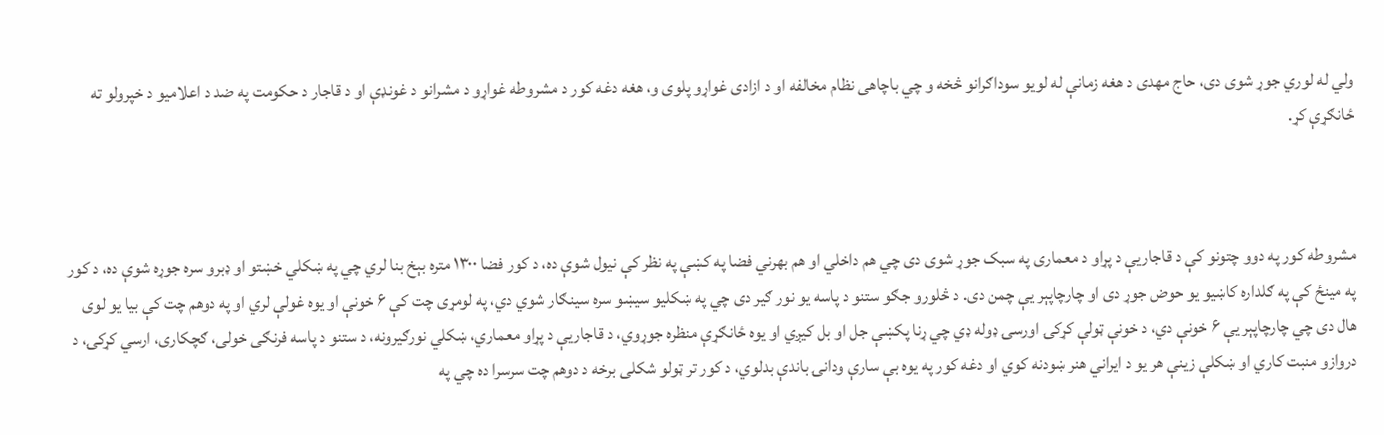ولي له لوري جوړ شوی دی، حاج مهدی د هغه زمانې له لویو سوداګرانو څخه و چي باچاهی نظام مخالفه او د ازادی غواړو پلوی و، هغه دغه کور د مشروطه غواړو د مشرانو د غونډې او د قاجار د حکومت په ضد د اعلامیو د خپرولو ته ځانګړې کړ.



مشروطه کور په دوو چتونو کې د قاجاریې د پړاو د معماری په سبک جوړ شوی دی چي هم داخلي او هم بهرني فضا په کښې په نظر کې نیول شوې ده، د کور فضا ۱۳۰۰ متره بېخ بنا لري چي په ښکلي خښتو او ډبرو سره جوړه شوې ده، د کور په مینځ کې په ګلداره کاښیو یو حوض جوړ دی او چارچاپېر یې چمن دی. د څلورو جګو ستنو د پاسه یو نور ګیر دی چي په ښکلیو سیښو سره سینګار شوي دي، په لومړی چت کې ۶ خونې او یوه غولې لري او په دوهم چت کې بیا یو لوی هال دی چي چارچاپېر یې ۶ خونې دي، د خونې ټولې کړکۍ اورسۍ ډوله ډي چي ړنا پکښې جل او بل کیږي او یوه ځانګړې منظره جوړوي، د قاجاریې د پړاو معماري، ښکلي نورګیرونه، د ستنو د پاسه فرنګی خولی، ګچکاری، ارسي کړکۍ، د دروازو منبت کاري او ښکلې زینې هر یو د ایراني هنر ښودنه کوي او دغه کور په یوه بې سارې ودانۍ باندې بدلوي، د کور تر ټولو شکلی برخه د دوهم چت سرسرا ده چي په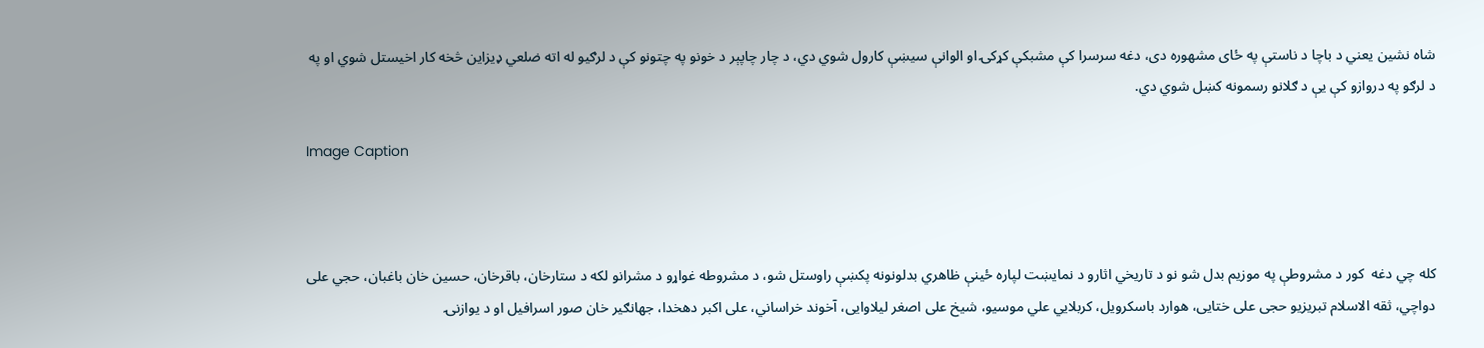شاه نشین یعني د باچا د ناستې په ځای مشهوره دی، دغه سرسرا کې مشبکې کړکۍ او الوانې سيښې کارول شوي دي، د چار چاپېر د خونو په چتونو کې د لرګیو له اته ضلعي ډیزاین څخه کار اخیستل شوي او په د لرګو په دروازو کې یې د ګلانو رسمونه کښل شوي دي.

Image Caption



کله چي دغه  کور د مشروطې په موزیم بدل شو نو د تاریخي اثارو د نمایښت لپاره ځینې ظاهري بدلونونه پکښې راوستل شو، د مشروطه غواړو د مشرانو لکه د ستارخان، باقرخان، حسین خان باغبان، حجي علی دواچي، ثقه الاسلام تبریزيو حجی علی ختایی، هوارد باسکرویل، کربلایي علي موسیو، شیخ علی اصغر لیلاوایی، آخوند خراساني، علی اکبر دهخدا، جهانګیر خان صور اسرافیل او د یوازنۍ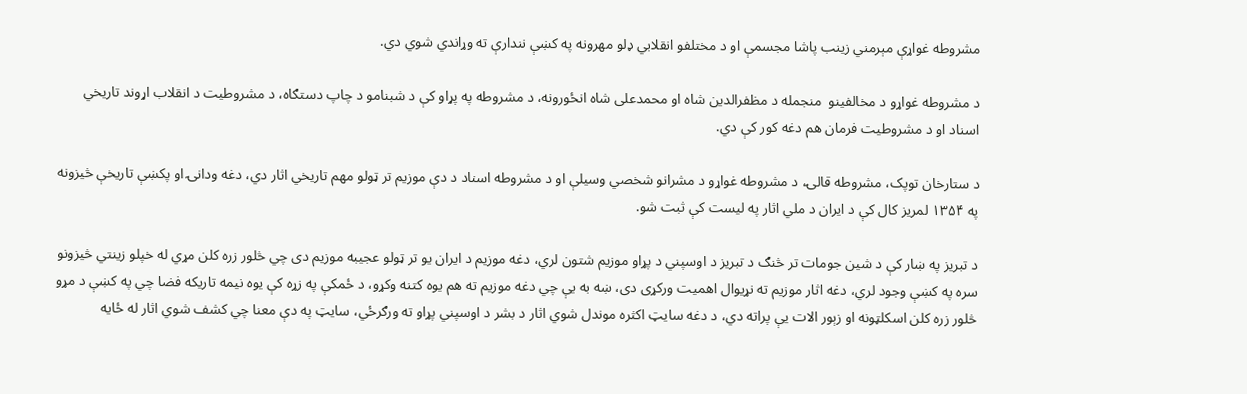مشروطه غواړې مېرمني زینب پاشا مجسمې او د مختلفو انقلابي ډلو مهرونه په کښې نندارې ته وړاندي شوي دي.

د مشروطه غواړو د مخالفینو  منجمله د مظفرالدین شاه او محمدعلی شاه انځورونه، د مشروطه په پړاو کې د شبنامو د چاپ دستګاه، د مشروطیت د انقلاب اړوند تاریخي اسناد او د مشروطیت فرمان هم دغه کور کې دي.

د ستارخان توپک، مشروطه قالۍ، د مشروطه غواړو د مشرانو شخصي وسیلې او د مشروطه اسناد د دې موزیم تر ټولو مهم تاریخي اثار دي، دغه ودانۍ او پکښې تاریخې څیزونه په ۱۳۵۴ لمریز کال کې د ایران د ملي اثار په لیست کې ثبت شو.

د تبریز په ښار کې د شین جومات تر څنګ د تبریز د اوسپني د پړاو موزیم شتون لري، دغه موزیم د ایران یو تر ټولو عجیبه موزیم دی چي څلور زره کلن مړي له خپلو زینتي څیزونو سره په کښې وجود لري، دغه اثار موزیم ته نړیوال اهمیت ورکړی دی، ښه به یې چي دغه موزیم ته هم یوه کتنه وکړو، د ځمکې په زړه کې یوه نیمه تاریکه فضا چي په کښې د مړو څلور زره کلن اسکلټونه او زېور الات یې پراته دي، د دغه سایټ اکثره موندل شوي اثار د بشر د اوسپني پړاو ته ورګرځي، سایټ په دې معنا چي کشف شوي اثار له ځایه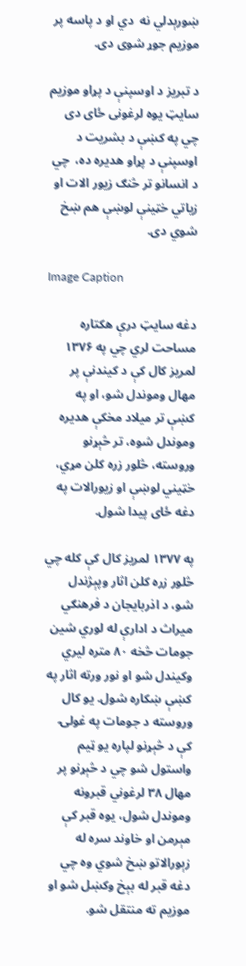ښورېدلي نه  دي او د پاسه پر موزیم جوړ شوی دی.

د تبریز د اوسپنې د پړاو موزیم سایټ یوه لرغونی ځای دی چي په کښې د بشریت د اوسپنې د پړاو هدیره ده،  چي د انسانو تر څنګ زیور الات او زیاتي خټینې لوښې هم ښخ شوي دی.

Image Caption

دغه سایټ درې هکتاره مساحت لري چي په ۱۳۷۶ لمریز کال کې د کیندنې پر مهال وموندل شو، او په کښې تر میلاد مخکې هدیره وموندل شوه، تر څېړنو وروسته، څلور زره کلن مړي، خټیني لوښې او زیورالات په دغه ځای پیدا شول.

په ۱۳۷۷ لمریز کال کې کله چي څلور زره کلن اثار وپېژندل شو، د اذربایجان د فرهنګي میراث د ادارې له لوري شین جومات څخه ۸۰ متره لیري وکیندل شو او نور ورته اثار په کښې ښکاره شول. یو کال وروسته د جومات په غولۍ کې د څېړنو لپاره یو ټیم واستول شو چي د څېړنو پر مهال ۳۸ لرغوني قبرونه وموندل شول، یوه قبر کې مېرمن او خاوند سره له زېورالاتو ښخ شوي وه چي دغه قبر له بېخ وکښل شو او موزیم ته منتقل شو.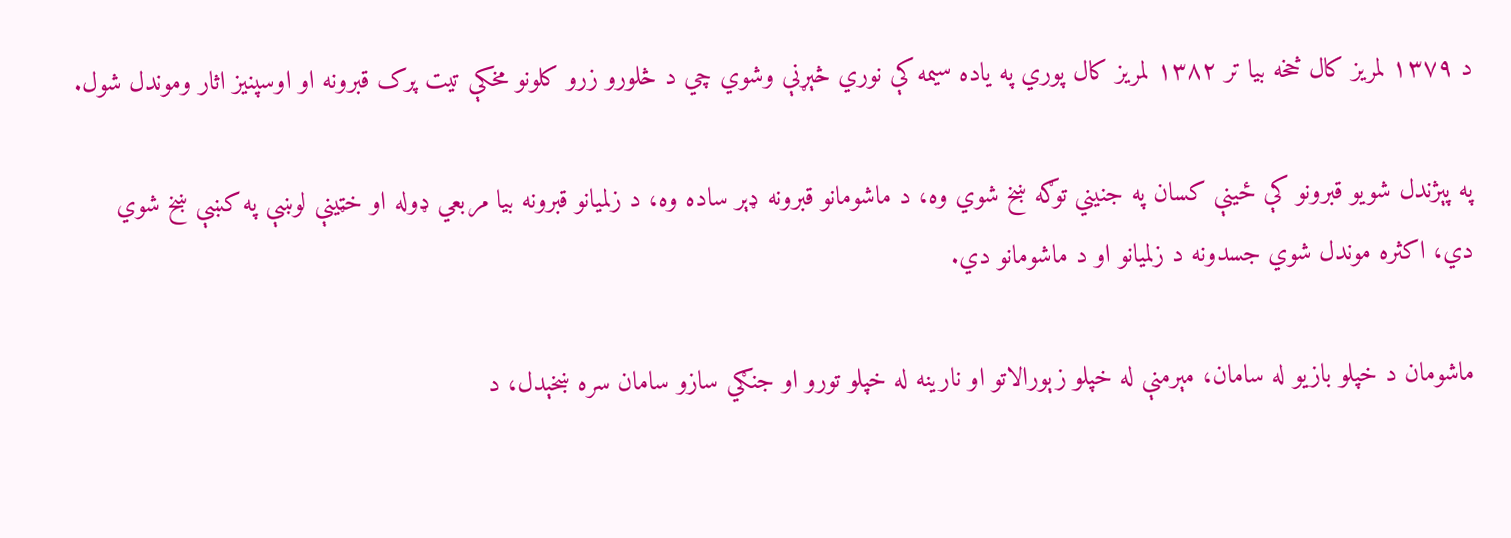د ۱۳۷۹ لمریز کال څخه بیا تر ۱۳۸۲ لمریز کال پوري په یاده سیمه کې نوري څېړنې وشوي چي د څلورو زرو کلونو مخکې تیت پرک قبرونه او اوسپنیز اثار وموندل شول.

په پېژندل شویو قبرونو کې ځینې کسان په جنیني توګه ښخ شوي وه، د ماشومانو قبرونه ډېر ساده وه، د زلمیانو قبرونه بیا مربعي ډوله او خټینې لوښې په کښې ښخ شوي دي، اکثره موندل شوي جسدونه د زلمیانو او د ماشومانو دي.

ماشومان د خپلو بازیو له سامان، مېرمنې له خپلو زېورالاتو او نارینه له خپلو تورو او جنګي سازو سامان سره ښخېدل، د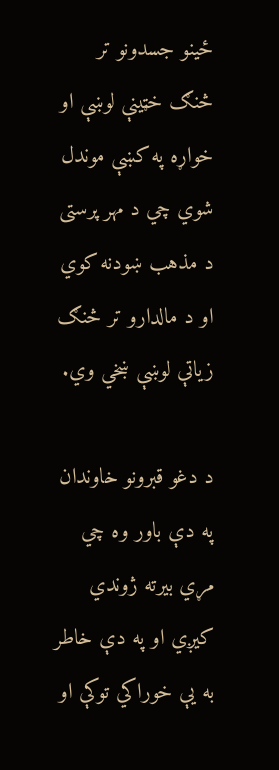ځینو جسدونو تر څنګ خټینې لوښې او خواړه په کښې موندل شوي چي د مهر پرستی د مذهب ښودنه کوي او د مالدارو تر څنګ زیاتې لوښې ښخي وي.

د دغو قبرونو خاوندان په دې باور وه چي مړي بیرته ژوندي کیږي او په دې خاطر به یې خوراکي توکې او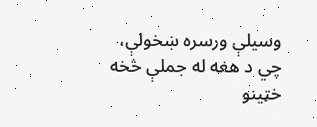وسیلې ورسره ښخولې، چي د هغه له جملې څخه خټینو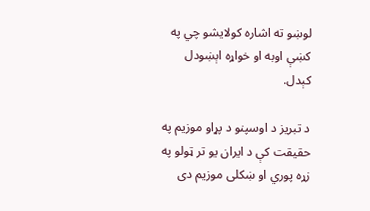لوښو ته اشاره کولایشو چي په کښې اوبه او خواړه اېښودل کېدل.

د تبریز د اوسپنو د پړاو موزیم په حقیقت کې د ایران یو تر ټولو په زړه پوري او ښکلی موزیم دی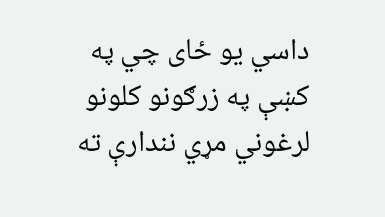داسي یو ځای چي په کښې په زرګونو کلونو لرغوني مړي نندارې ته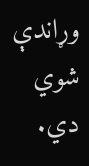وړاندې شوي دي.